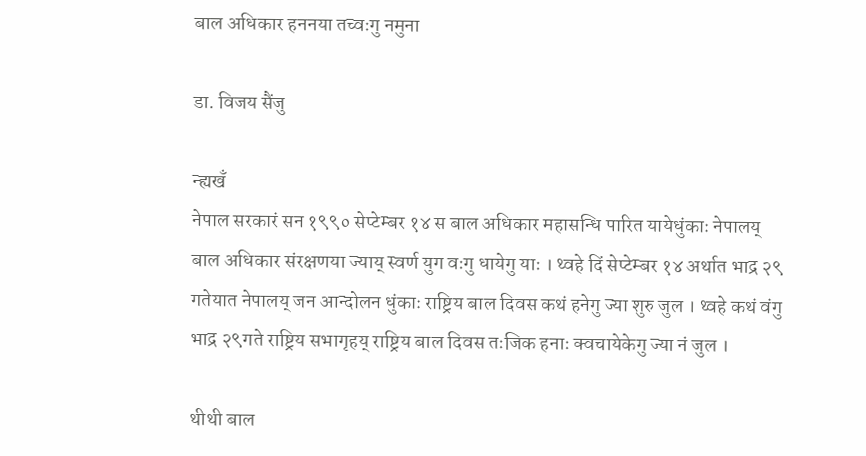बाल अधिकार हननया तच्वःगु नमुना

डा. विजय सैंजु

न्ह्यखँ
नेपाल सरकारं सन १९९० सेप्टेम्बर १४ स बाल अधिकार महासन्धि पारित यायेधुंकाः नेपालय् बाल अधिकार संरक्षणया ज्याय् स्वर्ण युग वःगु धायेगु याः । थ्वहे दिं सेप्टेम्बर १४ अर्थात भाद्र २९ गतेयात नेपालय् जन आन्दोलन धुंकाः राष्ट्रिय बाल दिवस कथं हनेगु ज्या शुरु जुल । थ्वहे कथं वंगु भाद्र २९गते राष्ट्रिय सभागृहय् राष्ट्रिय बाल दिवस तःजिक हनाः क्वचायेकेगु ज्या नं जुल ।

थीथी बाल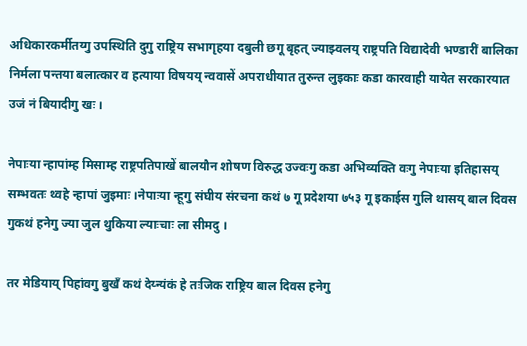अधिकारकर्मीतय्गु उपस्थिति दुगु राष्ट्रिय सभागृहया दबुली छगू बृहत् ज्याझ्वलय् राष्ट्रपति विद्यादेवी भण्डारीं बालिका निर्मला पन्तया बलात्कार व हत्याया विषयय् न्ववासें अपराधीयात तुरुन्त लुइकाः कडा कारवाही यायेत सरकारयात उजं नं बियादीगु खः ।

नेपाःया न्हापांम्ह मिसाम्ह राष्ट्रपतिपाखें बालयौन शोषण विरुद्ध उज्वःगु कडा अभिव्यक्ति वःगु नेपाःया इतिहासय् सम्भवतः थ्वहे न्हापां जुइमाः ।नेपाःया न्हूगु संघीय संरचना कथं ७ गू प्रदेशया ७५३ गू इकाईस गुलि थासय् बाल दिवस गुकथं हनेगु ज्या जुल थुकिया ल्याःचाः ला सीमदु ।

तर मेडियाय् पिहांवगु बुखँ कथं देय्न्यंकं हे तःजिक राष्ट्रिय बाल दिवस हनेगु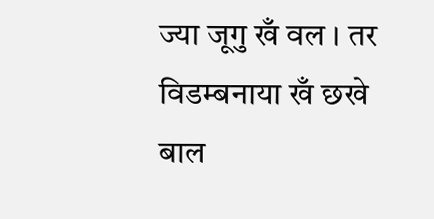ज्या जूगु खँ वल । तर विडम्बनाया खँ छखे बाल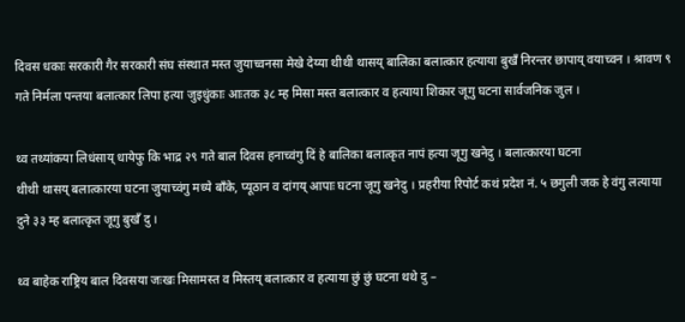दिवस धकाः सरकारी गैर सरकारी संघ संस्थात मस्त जुयाच्वनसा मेखे देय्या थीथी थासय् बालिका बलात्कार हत्याया बुखँ निरन्तर छापाय् वयाच्वन । श्रावण ९ गते निर्मला पन्तया बलात्कार लिपा हत्या जुइधुंकाः आःतक ३८ म्ह मिसा मस्त बलात्कार व हत्याया शिकार जूगु घटना सार्वजनिक जुल ।

थ्व तथ्यांकया लिधंसाय् धायेफु कि भाद्र २९ गते बाल दिवस हनाच्वंगु दिं हे बालिका बलात्कृत नापं हत्या जूगु खनेदु । बलात्कारया घटना
थीथी थासय् बलात्कारया घटना जुयाच्वंगु मध्ये बाँके, प्यूठान व दांगय् आपाः घटना जूगु खनेदु । प्रहरीया रिपोर्ट कथं प्रदेश नं. ५ छगुली जक हे वंगु लत्याया दुने ३३ म्ह बलात्कृत जूगु बुखँ दु ।

थ्व बाहेक राष्ट्रिय बाल दिवसया जःखः मिसामस्त व मिस्तय् बलात्कार व हत्याया छुं छुं घटना थथे दु –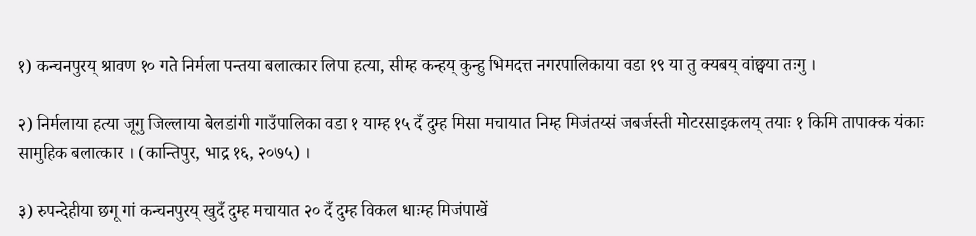१) कन्चनपुरय् श्रावण १० गते निर्मला पन्तया बलात्कार लिपा हत्या, सीम्ह कन्हय् कुन्हु भिमदत्त नगरपालिकाया वडा १९ या तु क्यबय् वांछ्वया तःगु ।

२) निर्मलाया हत्या जूगु जिल्लाया बेलडांगी गाउँपालिका वडा १ याम्ह १५ दँ दुम्ह मिसा मचायात निम्ह मिजंतय्सं जबर्जस्ती मोटरसाइकलय् तयाः १ किमि तापाक्क यंकाः सामुहिक बलात्कार । (कान्तिपुर, भाद्र १६, २०७५) ।

३) रुपन्देहीया छगू गां कन्चनपुरय् खुदँ दुम्ह मचायात २० दँ दुम्ह विकल धाःम्ह मिजंपाखें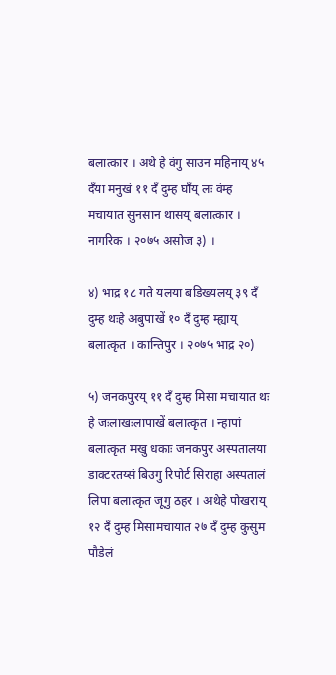बलात्कार । अथे हे वंगु साउन महिनाय् ४५ दँया मनुखं ११ दँ दुम्ह घाँय् लः वंम्ह मचायात सुनसान थासय् बलात्कार । नागरिक । २०७५ असोज ३) ।

४) भाद्र १८ गते यलया बडिख्यलय् ३९ दँ दुम्ह थःहे अबुपाखें १० दँ दुम्ह म्ह्याय् बलात्कृत । कान्तिपुर । २०७५ भाद्र २०)

५) जनकपुरय् ११ दँ दुम्ह मिसा मचायात थः हे जःलाखःलापाखें बलात्कृत । न्हापां बलात्कृत मखु धकाः जनकपुर अस्पतालया डाक्टरतय्सं बिउगु रिपोर्ट सिराहा अस्पतालं लिपा बलात्कृत जूगु ठहर । अथेहे पोखराय् १२ दँ दुम्ह मिसामचायात २७ दँ दुम्ह कुसुम पौडेलं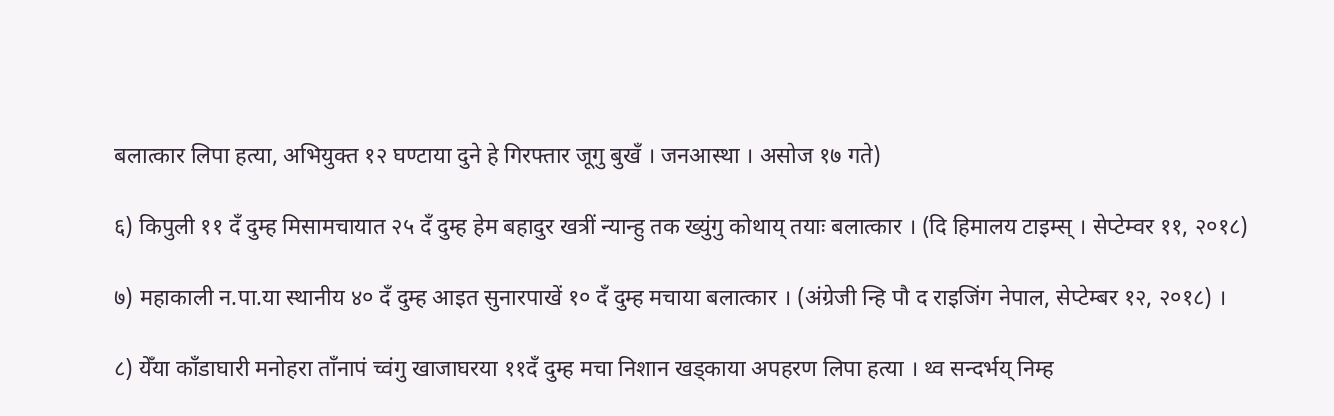बलात्कार लिपा हत्या, अभियुक्त १२ घण्टाया दुने हे गिरफ्तार जूगु बुखँ । जनआस्था । असोज १७ गते)

६) किपुली ११ दँ दुम्ह मिसामचायात २५ दँ दुम्ह हेम बहादुर खत्रीं न्यान्हु तक ख्युंगु कोथाय् तयाः बलात्कार । (दि हिमालय टाइम्स् । सेप्टेम्वर ११, २०१८)

७) महाकाली न.पा.या स्थानीय ४० दँ दुम्ह आइत सुनारपाखें १० दँ दुम्ह मचाया बलात्कार । (अंग्रेजी न्हि पौ द राइजिंग नेपाल, सेप्टेम्बर १२, २०१८) ।

८) येँया काँडाघारी मनोहरा ताँनापं च्वंगु खाजाघरया ११दँ दुम्ह मचा निशान खड्काया अपहरण लिपा हत्या । थ्व सन्दर्भय् निम्ह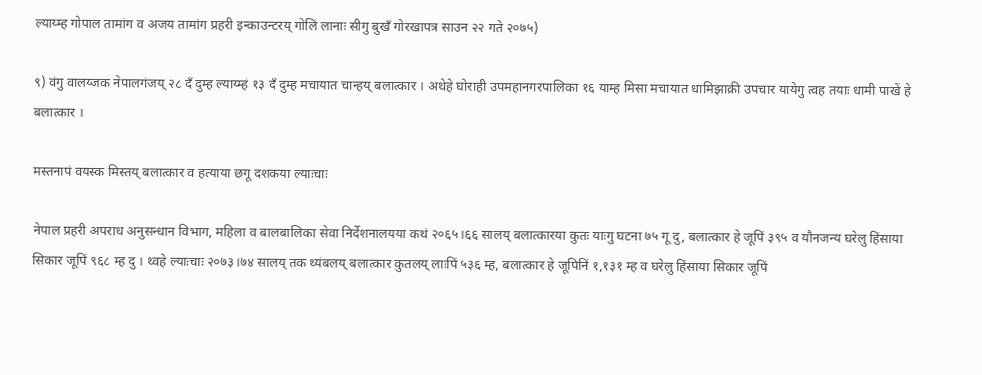ल्याय्म्ह गोपाल तामांग व अजय तामांग प्रहरी इन्काउन्टरय् गोलिं लानाः सीगु बुखँ गोरखापत्र साउन २२ गते २०७५)

९) वंगु वालय्जक नेपालगंजय् २८ दँ दुम्ह ल्याय्म्हं १३ दँ दुम्ह मचायात चान्हय् बलात्कार । अथेहे घोराही उपमहानगरपालिका १६ याम्ह मिसा मचायात धामिझाक्री उपचार यायेगु त्वह तयाः धामी पाखें हे बलात्कार ।

मस्तनापं वयस्क मिस्तय् बलात्कार व हत्याया छगू दशकया ल्याःचाः

नेपाल प्रहरी अपराध अनुसन्धान विभाग, महिला व बालबालिका सेवा निर्देशनालयया कथं २०६५।६६ सालय् बलात्कारया कुतः याःगु घटना ७५ गू दु, बलात्कार हे जूपिं ३९५ व यौनजन्य घरेलु हिंसाया सिकार जूपिं ९६८ म्ह दु । थ्वहे ल्याःचाः २०७३।७४ सालय् तक थ्यंबलय् बलात्कार कुतलय् लाःपिं ५३६ म्ह, बलात्कार हे जूपिनिं १,१३१ म्ह व घरेलु हिंसाया सिकार जूपिं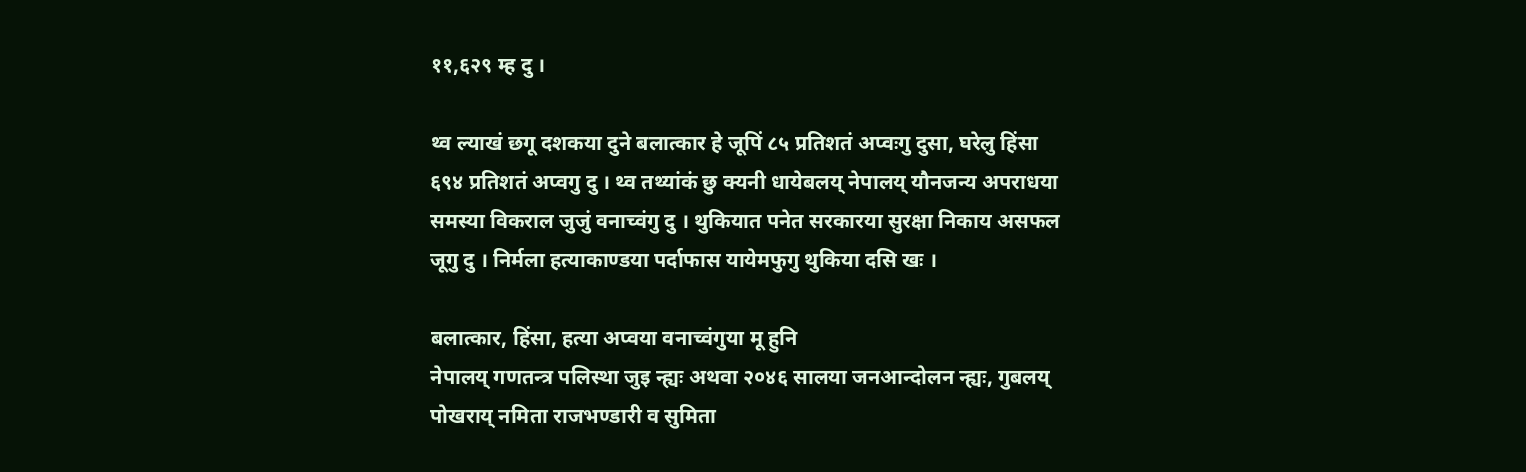११,६२९ म्ह दु ।

थ्व ल्याखं छगू दशकया दुने बलात्कार हे जूपिं ८५ प्रतिशतं अप्वःगु दुसा, घरेलु हिंसा ६९४ प्रतिशतं अप्वगु दु । थ्व तथ्यांकं छु क्यनी धायेबलय् नेपालय् यौनजन्य अपराधया समस्या विकराल जुजुं वनाच्वंगु दु । थुकियात पनेत सरकारया सुरक्षा निकाय असफल जूगु दु । निर्मला हत्याकाण्डया पर्दाफास यायेमफुगु थुकिया दसि खः ।

बलात्कार, हिंसा, हत्या अप्वया वनाच्वंगुया मू हुनि
नेपालय् गणतन्त्र पलिस्था जुइ न्ह्यः अथवा २०४६ सालया जनआन्दोलन न्ह्यः, गुबलय् पोखराय् नमिता राजभण्डारी व सुमिता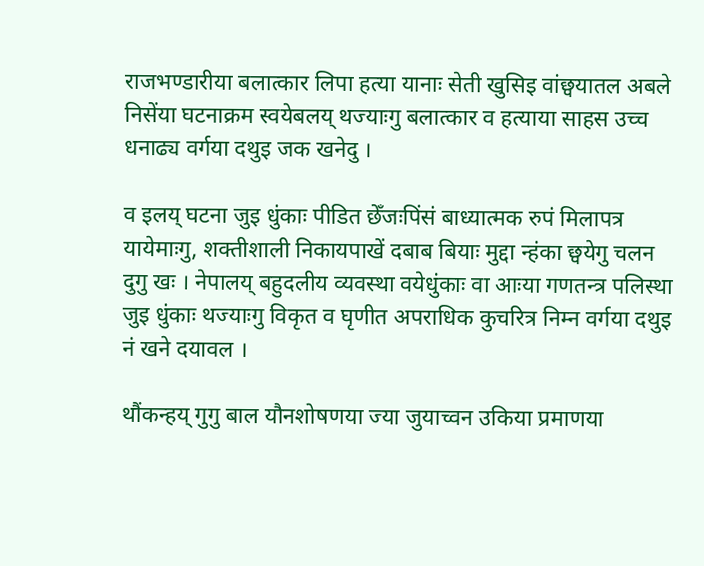राजभण्डारीया बलात्कार लिपा हत्या यानाः सेती खुसिइ वांछ्वयातल अबले निसेंया घटनाक्रम स्वयेबलय् थज्याःगु बलात्कार व हत्याया साहस उच्च धनाढ्य वर्गया दथुइ जक खनेदु ।

व इलय् घटना जुइ धुंकाः पीडित छेँजःपिंसं बाध्यात्मक रुपं मिलापत्र यायेमाःगु, शक्तीशाली निकायपाखें दबाब बियाः मुद्दा न्हंका छ्वयेगु चलन दुगु खः । नेपालय् बहुदलीय व्यवस्था वयेधुंकाः वा आःया गणतन्त्र पलिस्था जुइ धुंकाः थज्याःगु विकृत व घृणीत अपराधिक कुचरित्र निम्न वर्गया दथुइ नं खने दयावल ।

थौंकन्हय् गुगु बाल यौनशोषणया ज्या जुयाच्वन उकिया प्रमाणया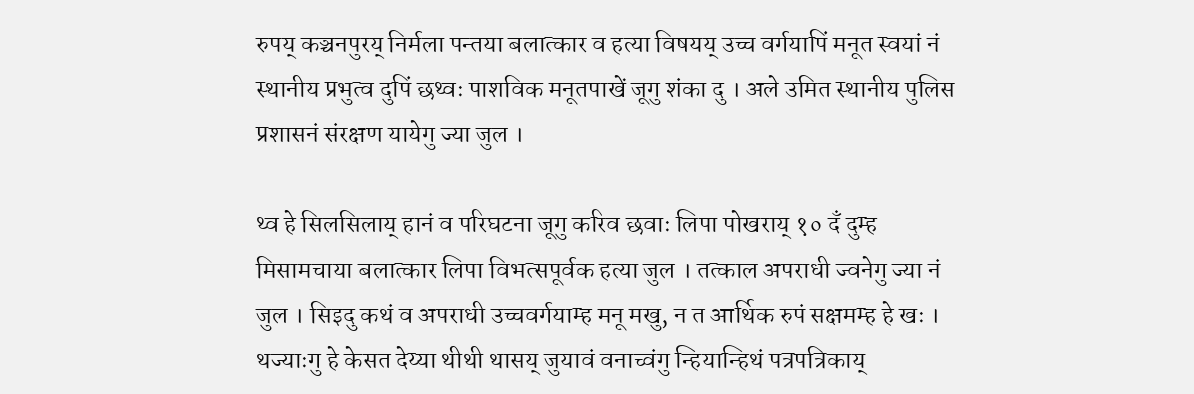रुपय् कञ्चनपुरय् निर्मला पन्तया बलात्कार व हत्या विषयय् उच्च वर्गयापिं मनूत स्वयां नं स्थानीय प्रभुत्व दुपिं छथ्वः पाशविक मनूतपाखें जूगु शंका दु । अले उमित स्थानीय पुलिस प्रशासनं संरक्षण यायेगु ज्या जुल ।

थ्व हे सिलसिलाय् हानं व परिघटना जूगु करिव छवाः लिपा पोखराय् १० दँ दुम्ह मिसामचाया बलात्कार लिपा विभत्सपूर्वक हत्या जुल । तत्काल अपराधी ज्वनेगु ज्या नं जुल । सिइदु कथं व अपराधी उच्चवर्गयाम्ह मनू मखु, न त आर्थिक रुपं सक्षमम्ह हे खः । थज्याःगु हे केसत देय्या थीथी थासय् जुयावं वनाच्वंगु न्हियान्हिथं पत्रपत्रिकाय्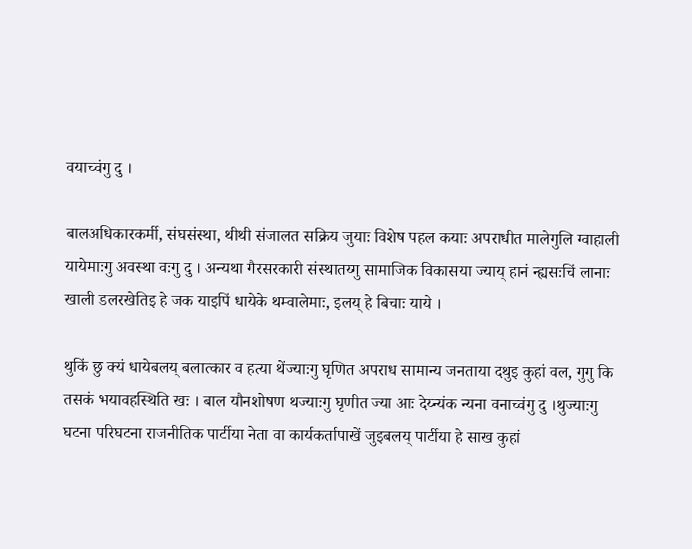वयाच्वंगु दु ।

बालअधिकारकर्मी, संघसंस्था, थीथी संजालत सक्रिय जुयाः विशेष पहल कयाः अपराधीत मालेगुलि ग्वाहाली यायेमाःगु अवस्था वःगु दु । अन्यथा गैरसरकारी संस्थातय्गु सामाजिक विकासया ज्याय् हानं न्ह्यसःचिं लानाः खाली डलरखेतिइ हे जक याइपिं धायेके थम्वालेमाः, इलय् हे बिचाः याये ।

थुकिं छु क्यं धायेबलय् बलात्कार व हत्या थेंज्याःगु घृणित अपराध सामान्य जनताया दथुइ कुहां वल, गुगु कि तसकं भयावहस्थिति खः । बाल यौनशोषण थज्याःगु घृणीत ज्या आः देय्न्यंक न्यना वनाच्वंगु दु ।थुज्याःगु घटना परिघटना राजनीतिक पार्टीया नेता वा कार्यकर्तापाखें जुइबलय् पार्टीया हे साख कुहां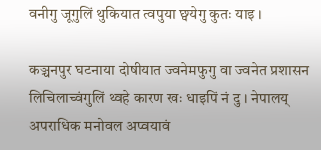वनीगु जूगुलिं थुकियात त्वपुया छ्वयेगु कुतः याइ ।

कञ्चनपुर घटनाया दोषीयात ज्वनेमफुगु वा ज्वनेत प्रशासन लिचिलाच्वंगुलिं थ्वहे कारण खः धाइपिं नं दु । नेपालय् अपराधिक मनोवल अप्वयावं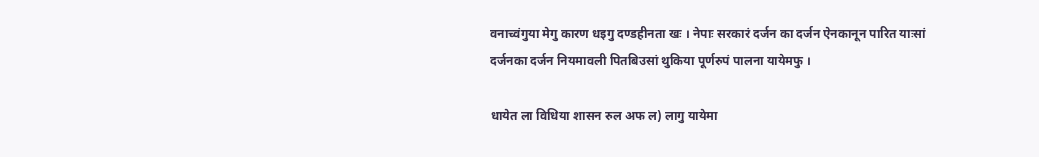वनाच्वंगुया मेगु कारण धइगु दण्डहीनता खः । नेपाः सरकारं दर्जन का दर्जन ऐनकानून पारित याःसां दर्जनका दर्जन नियमावली पितबिउसां थुकिया पूर्णरुपं पालना यायेमफु ।

धायेत ला विधिया शासन रुल अफ ल) लागु यायेमा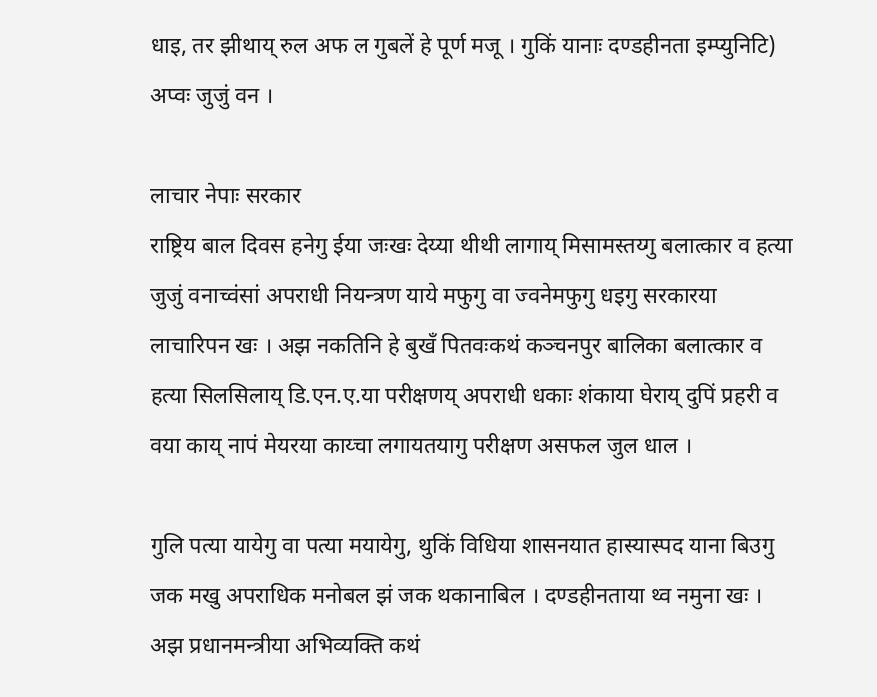धाइ, तर झीथाय् रुल अफ ल गुबलें हे पूर्ण मजू । गुकिं यानाः दण्डहीनता इम्प्युनिटि) अप्वः जुजुं वन ।

लाचार नेपाः सरकार
राष्ट्रिय बाल दिवस हनेगु ईया जःखः देय्या थीथी लागाय् मिसामस्तय्गु बलात्कार व हत्या जुजुं वनाच्वंसां अपराधी नियन्त्रण याये मफुगु वा ज्वनेमफुगु धइगु सरकारया लाचारिपन खः । अझ नकतिनि हे बुखँ पितवःकथं कञ्चनपुर बालिका बलात्कार व हत्या सिलसिलाय् डि.एन.ए.या परीक्षणय् अपराधी धकाः शंकाया घेराय् दुपिं प्रहरी व वया काय् नापं मेयरया काय्चा लगायतयागु परीक्षण असफल जुल धाल ।

गुलि पत्या यायेगु वा पत्या मयायेगु, थुकिं विधिया शासनयात हास्यास्पद याना बिउगु जक मखु अपराधिक मनोबल झं जक थकानाबिल । दण्डहीनताया थ्व नमुना खः । अझ प्रधानमन्त्रीया अभिव्यक्ति कथं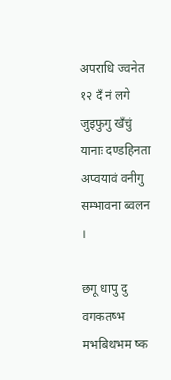अपराधि ज्वनेत १२ दँ नं लगे जुइफुगु खँचुं यानाः दण्डहिनता अप्वयावं वनीगु सम्भावना ब्वलन ।

छगू धापु दु वगकतष्भ मभबिथभम ष्क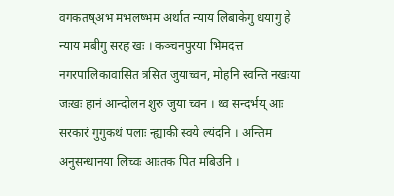वगकतष्अभ मभलष्भम अर्थात न्याय लिबाकेगु धयागु हे न्याय मबीगु सरह खः । कञ्चनपुरया भिमदत्त नगरपालिकावासित त्रसित जुयाच्वन, मोहनि स्वन्ति नखःया जःखः हानं आन्दोलन शुरु जुया च्वन । थ्व सन्दर्भय् आः सरकारं गुगुकथं पलाः न्ह्याकी स्वये ल्यंदनि । अन्तिम अनुसन्धानया लिच्वः आःतक पित मबिउनि ।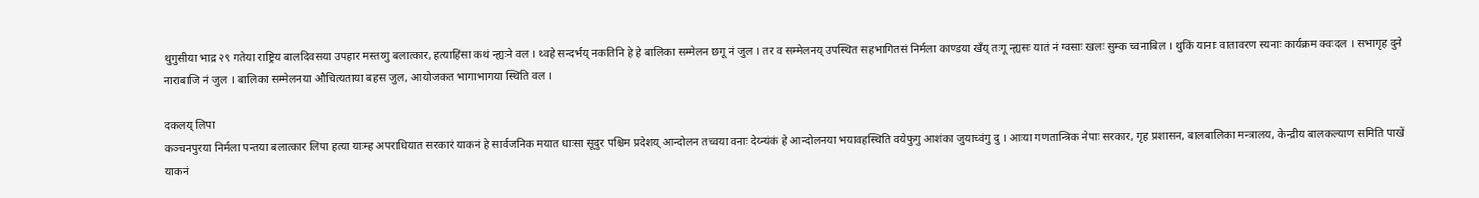थुगुसीया भाद्र २९ गतेया राष्ट्रिय बालदिवसया उपहार मस्तय्गु बलात्कार, हत्याहिंसा कथं न्ह्यःने वल । थ्वहे सन्दर्भय् नकतिनि हे हे बालिका सम्मेलन छगू नं जुल । तर व सम्मेलनय् उपस्थित सहभागितसं निर्मला काण्डया खँय् तःगू न्ह्यसः यातं नं ग्वसाः खलः सुम्क च्वनाबिल । थुकिं यानाः वातावरण स्यनाः कार्यक्रम क्वःदल । सभागृह दुने नाराबाजि नं जुल । बालिका सम्मेलनया औचित्यताया बहस जुल, आयोजकत भागाभागया स्थिति वल ।

दकलय् लिपा
कञ्चनपुरया निर्मला पन्तया बलात्कार लिपा हत्या याःम्ह अपराधियात सरकारं याकनं हे सार्वजनिक मयात धाःसा सूदुर पश्चिम प्रदेशय् आन्दोलन तच्वया वनाः देय्न्यंकं हे आन्दोलनया भयावहस्थिति वयेफुगु आशंका जुयाच्वंगु दु । आःया गणतान्त्रिक नेपाः सरकार, गृह प्रशासन, बालबालिका मन्त्रालय, केन्द्रीय बालकल्याण समिति पाखें याकनं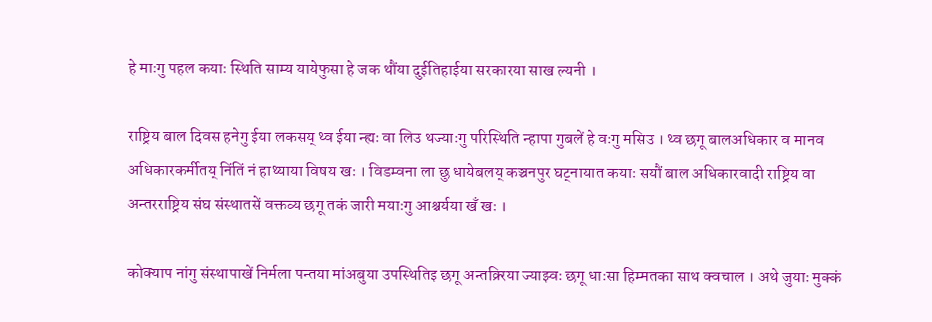हे माःगु पहल कयाः स्थिति साम्य यायेफुसा हे जक थौंया दुईतिहाईया सरकारया साख ल्यनी ।

राष्ट्रिय बाल दिवस हनेगु ईया लकसय् थ्व ईया न्ह्यः वा लिउ थज्याःगु परिस्थिति न्हापा गुबलें हे वःगु मसिउ । थ्व छगू बालअधिकार व मानव अधिकारकर्मीतय् निंतिं नं हाथ्याया विषय खः । विडम्वना ला छु धायेबलय् कञ्चनपुर घट्नायात कयाः सयौं बाल अधिकारवादी राष्ट्रिय वा अन्तरराष्ट्रिय संघ संस्थातसें वक्तव्य छगू तकं जारी मयाःगु आश्चर्यया खँ खः ।

कोक्याप नांगु संस्थापाखें निर्मला पन्तया मांअबुया उपस्थितिइ छगू अन्तक्र्रिया ज्याझ्वः छगू धाःसा हिम्मतका साथ क्वचाल । अथे जुयाः मुक्कं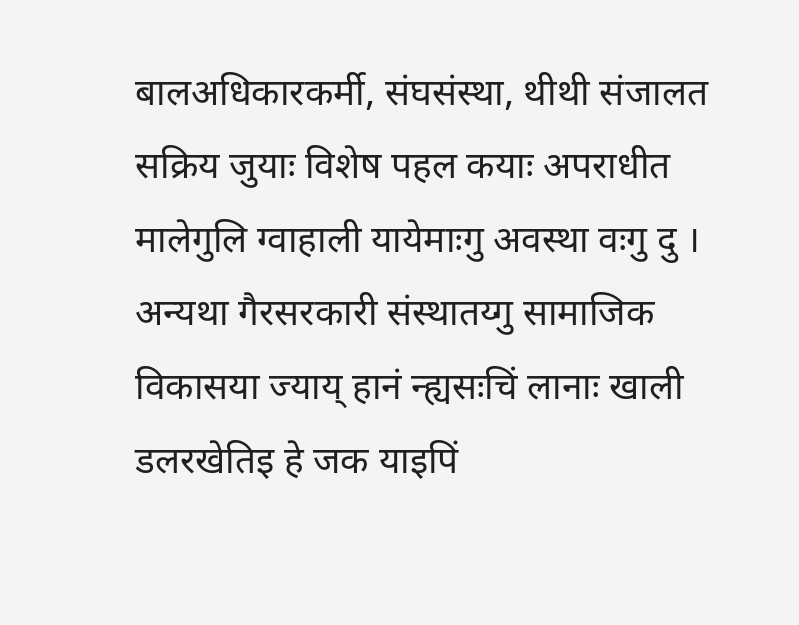बालअधिकारकर्मी, संघसंस्था, थीथी संजालत सक्रिय जुयाः विशेष पहल कयाः अपराधीत मालेगुलि ग्वाहाली यायेमाःगु अवस्था वःगु दु । अन्यथा गैरसरकारी संस्थातय्गु सामाजिक विकासया ज्याय् हानं न्ह्यसःचिं लानाः खाली डलरखेतिइ हे जक याइपिं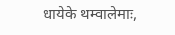धायेके थम्वालेमाः,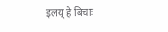इलय् हे बिचाः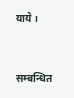याये ।



सम्बन्धित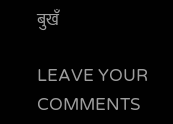बुखँ

LEAVE YOUR COMMENTS